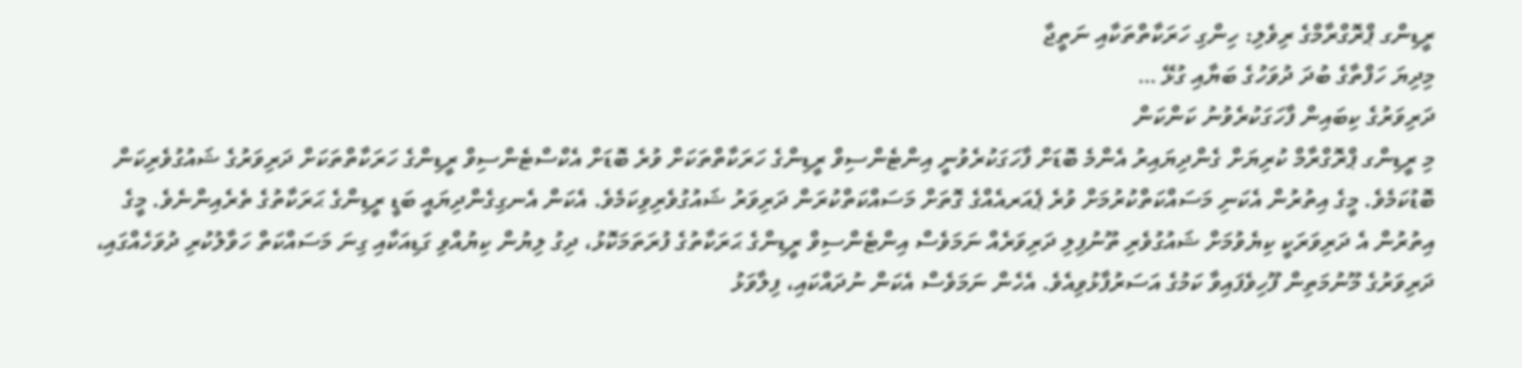ރީޑިންގ ޕްރޮގްރާމްގެ ރިވެލި: ހިންގި ހަރަކާތްތަކާއި ނަތީޖާ
މިދިޔަ ހަފްތާގެ ބުދަ ދުވަހުގެ ބަޔާއި ގުޅޭ …
ދަރިވަރުގެ ކިބައިން ފާހަގަކުރެވުނު ކަންކަން
މި ރީޑިންގ ޕްރޮގްރާމް ކުރިޔަށް ގެންދިޔައިރު އެންމެ ބޮޑަށް ފާހަގަކުރެވުނީ އިންޓެންސިވް ރީޑިންގެ ހަރަކާތްތަކަށް ވުރެ ބޮޑަށް އެކްސްޓެންސިވް ރީޑިންގެ ހަރަކާތްތަކަށް ދަރިވަރުގެ ޝައުގުވެރިކަން ބޮޑުކަމެވެ. މީގެ އިތުރުން އެކަނި މަސައްކަތްކުރުމަށް ވުރެ ޕެއަރއެއްގެ ގޮތަށް މަސައްކަތްކުރަން ދަރިވަރު ޝައުގުވެރިވިކަމެވެ. އެކަން އެނގިގެންދިޔައީ ބަޑީ ރީޑިންގެ ޙަރަކާތުގެ ތެރެއިންނެވެ. މީގެ އިތުރުން އެ ދަރިވަރަކީ ކިޔެވުމަށް ޝައުގުވެރި ތޫނުފިލި ދަރިވަރެއް ނަމަވެސް އިންޓެންސިވް ރީޑިންގެ ޙަރަކާތުގެ ފުރަތަމަކޮޅު، ދިގު ލިޔުން ކިޔުއްވި ގަޑިއަކާއި ގިނަ މަސައްކަތް ހަވާލުކުރި ދުވަހެއްގައި، ދަރިވަރުގެ މޫނުމަތިން ފޫހިވެފައިވާ ކަމުގެ އަސަރުފާޅުވިއެވެ. އެހެން ނަމަވެސް އެކަން ނުދައްކައި، ފިލާވަޅު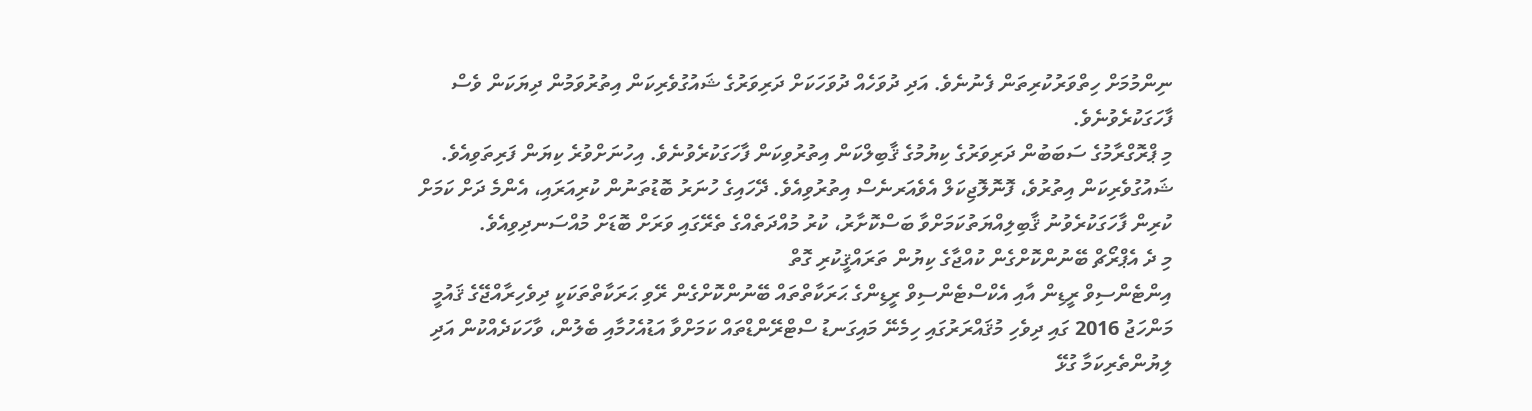ނިންމުމަށް ހިތްވަރުކުރިތަން ފެނުނެވެ. އަދި ދުވަހެއް ދުވަހަކަށް ދަރިވަރުގެ ޝައުގުވެރިކަން އިތުރުވަމުން ދިޔަކަން ވެސް ފާހަގަކުރެވުނެވެ.
މި ޕްރޮގްރާމުގެ ސަބަބުން ދަރިވަރުގެ ކިޔުމުގެ ޤާބިލްކަން އިތުރުވިކަން ފާހަގަކުރެވުނެވެ. އިހުނަށްވުރެ ކިޔަން ފަރިތަވިއެވެ. ޝައުގުވެރިކަން އިތުރުވެ، ފޮނޮލޮޖިކަލް އެވެއަރނެސް އިތުރުވިއެވެ. ދޭހައިގެ ހުނަރު ބޮޑުތަނުން ކުރިއަރައި، އެންމެ ދަށް ކަމަށް ކުރިން ފާހަގަކުރެވުނު ޤާބިލިއްޔަތުކަމަށްވާ ބަސްކޮށާރު، ކުރު މުއްދަތެއްގެ ތެރޭގައި ވަރަށް ބޮޑަށް މުއްސަނދިވިއެވެ.
މި ދެ އެޕްރޯޗް ބޭނުންކޮށްގެން ކުއްޖާގެ ކިޔުން ތަރައްޤީކުރި ގޮތް
އިންޓެންސިވް ރީޑިން އާއި އެކްސްޓެންސިވް ރީޑިންގެ ޙަރަކާތްތައް ބޭނުންކޮށްގެން ރޭވި ޙަރަކާތްތަކަކީ ދިވެހިރާއްޖޭގެ ޤައުމީ މަންހަޖު 2016 ގައި ދިވެހި މުޤައްރަރުގައި ހިމެނޭ މައިގަނޑު ސްޓްރޭންޑްތައް ކަމަށްވާ އަޑުއެހުމާއި ބެލުން، ވާހަކަދެއްކުން އަދި ލިޔުންތެރިކަމާ ގުޅޭ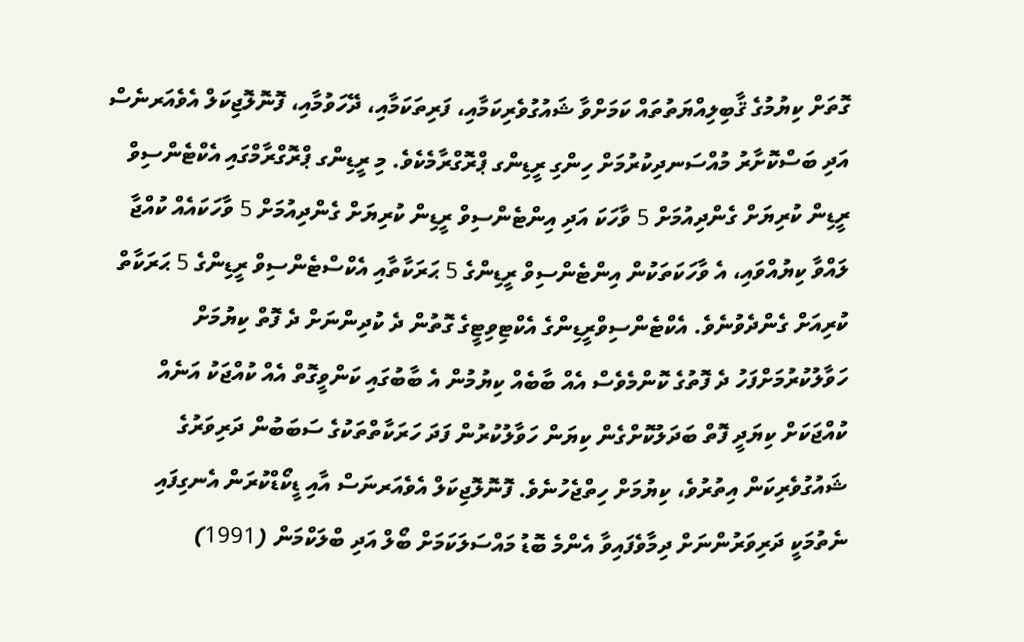ގޮތަށް ކިޔުމުގެ ޤާބިލިއްޔަތުތައް ކަމަށްވާ ޝައުގުވެރިކަމާއި، ފަރިތަކަމާއި، ދޭހަވުމާއި، ފޮނޮލޮޖިކަލް އެވެއަރނެސް އަދި ބަސްކޮށާރު މުއްސަނދިކުރުމަށް ހިންގި ރީޑިންގ ޕްރޮގްރާމެކެވެ. މި ރީޑިންގ ޕްރޮގްރާމްގައި އެކްޓެންސިވް ރީޑިން ކުރިޔަށް ގެންދިއުމަށް 5 ވާހަކަ އަދި އިންޓެންސިވް ރީޑިން ކުރިޔަށް ގެންދިއުމަށް 5 ވާހަކައެއް ކުއްޖާ ލައްވާ ކިޔުއްވައި، އެ ވާހަކަތަކުން އިންޓެންސިވް ރީޑިންގެ 5 ޙަރަކާތާއި އެކްސްޓެންސިވް ރީޑިންގެ 5 ޙަރަކާތް ކުރިއަށް ގެންދެވުނެވެ. އެކްޓެންސިވްރީޑިންގެ އެކްޓިވިޓީގެ ގޮތުން ދެ ކުދިންނަށް ދެ ފޮތް ކިޔުމަށް ހަވާލުކުރުމަށްފަހު ދެ ފޮތުގެ ކޮންމެވެސް އެއް ބާބެއް ކިޔުމުން އެ ބާބުގައި ކަންވީގޮތް އެއް ކުއްޖަކު އަނެއް ކުއްޖަކަށް ކިޔަދީ ފޮތް ބަދަލުކޮށްގެން ކިޔަން ހަވާލުކުރުން ފަދަ ހަރަކާތްތަކުގެ ސަބަބުން ދަރިވަރުގެ ޝައުގުވެރިކަން އިތުރުވެ، ކިޔުމަށް ހިތްޖެހުނެވެ. ފޮނޮލޮޖިކަލް އެވެއަރނަސް އާއި ޑީކޯޑްކުރަން އެނގިފައި ނެތުމަކީ ދަރިވަރުންނަށް ދިމާވެފައިވާ އެންމެ ބޮޑު މައްސަލަކަމަށް ބޯލް އަދި ބްލަކްމަން (1991)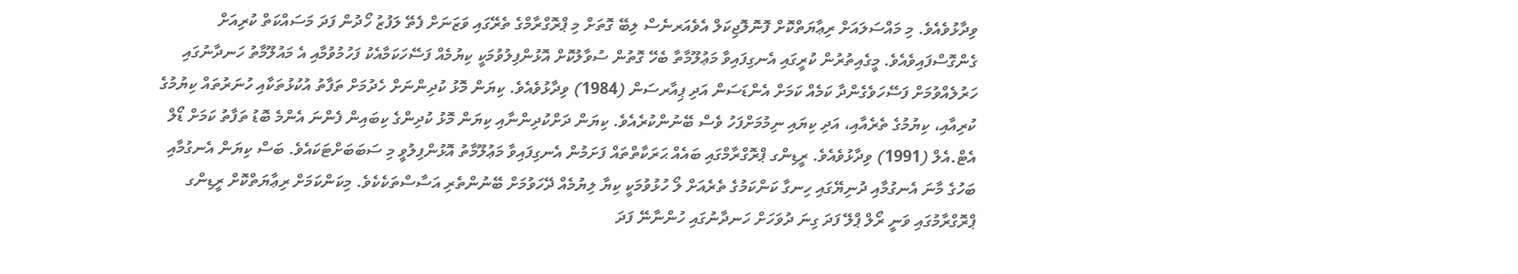ވިދާޅުވެއެވެ. މި މައްސަލައަށް ރިޢާޔަތްކޮށް ފޮނޮލޮޖިކަލް އެވެއަރނެސް ލިބޭ ގޮތަށް މި ޕްރޮގްރާމްގެ ތެރޭގައި ވަޒަނަށް ފެތޭ ލަފުޒު ހޯދުން ފަދަ މަސައްކަތް ކުރިއަށް ގެންގޮސްފައިވެއެވެ. މީގެއިތުރުން ކުރީގައި އެނގިފައިވާ މަޢުލޫމާތާ ބެހޭ ގޮތުން ސުވާލުކޮށް އޮޅުންފިލުވުމަކީ ކިޔުމެއް ފަސޭހަކަމާއެކު ފަހުމުވުމާއި އެ މައުލޫމާތު ހަނދާނުގައި ހަރުލެއްވުމަށް ފަސޭހަވެގެންދާ ކަމެއް ކަމަށް އެންޑަސަން އަދި ޕިއާރސަން (1984) ވިދާޅުވެއެވެ. ކިޔަން މޮޅު ކުދިންނަށް ހެދުމަށް ތަފާތު އުކުޅުތަކާއި ހުނަރުތައް ކިޔުމުގެ ކުރިއާއި، ކިޔުމުގެ ތެރެއާއި، އަދި ކިޔައި ނިމުމަށްފަހު ވެސް ބޭނުންކުރެއެވެ. ކިޔަން ދަށްކުދިންނާއި ކިޔަން މޮޅު ކުދިންގެ ކިބައިން ފެންނަ އެންމެ ބޮޑު ތަފާތު ކަމަށް ޑޯލް އެޓް.އެލް (1991) ވިދާޅުވެއެވެ. ރީޑިންގ ޕްރޮގްރާމްގައި ބައެއް ޙަރަކާތްތައް ފަށަމުން އެނގިފައިވާ މަޢުލޫމާތު އޮޅުންފިލުވީ މި ސަބަބަށްޓަކައެވެ. ބަސް ކިޔަން އެނގުމާއި ބަހުގެ މާނަ އެނގުމާއި ދުނިޔޭގައި ހިނގާ ކަންކަމުގެ ތެރެއަށް ލޯ ހުޅުވުމަކީ ކިޔާ ލިޔުމެއް ދޭހަވުމަށް ބޭނުންތެރި އަސާސްތަކެކެވެ. މިކަންކަމަށް ރިޢާޔަތްކޮށް ރީޑިންގ ޕްރޮގްރާމުގައި ވަނީ ރޯލް ޕްލޭ ފަދަ ގިނަ ދުވަހަށް ހަނދާނުގައި ހުންނާނޭ ފަދަ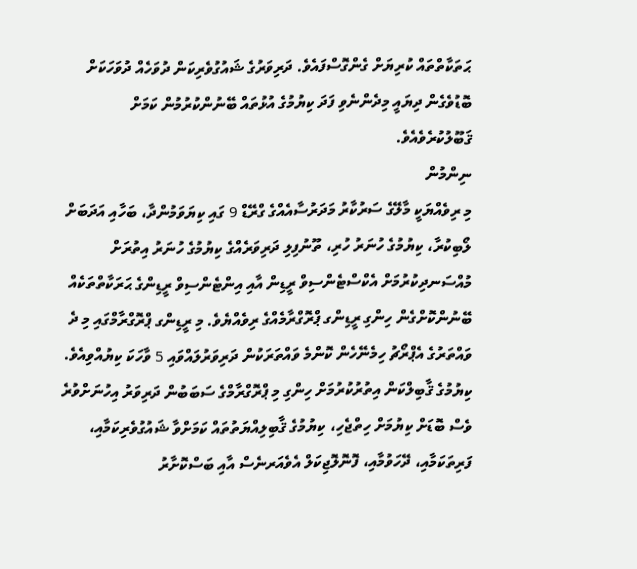ޙަތަކާތްތައް ކުރިޔަށް ގެންގޮސްފައެވެ. ދަރިވަރުގެ ޝައުގުވެރިކަން ދުވަހެއް ދުވަހަކަށް ބޮޑުވެގެން ދިޔައީ މިދެންނެވި ފަދަ ކިޔުމުގެ އުޅުތައް ބޭނުންކުރުމުން ކަމަށް ޤަބޫލުކުރެވެއެވެ.
ނިންމުން
މި ރިވެއްޔަކީ މާލޭގެ ސަރުކާރު މަދަރުސާއެއްގެ ގްރޭޑް 9 ގައި ކިޔަވަމުންދާ، ބަހާއި އަދަބަށް ލޯބިކުރާ، ކިޔުމުގެ ހުނަރު ހުރި، ތޫނުފިލި ދަރިވަރެއްގެ ކިޔުމުގެ ހުނަރު އިތުރަށް މުއްސަނދިކުރުމަށް އެކްސްޓެންސިވް ރީޑިން އާއި އިންޓެންސިވް ރީޑިންގެ ޙަރަކާތްތަކެއް ބޭނުންކޮށްގެން ހިންގި ރީޑިންގ ޕްރޮގްރާމެއްގެ ރިވެއްޔެވެ. މި ރީޑިންގ ޕްރޮގްރާމްގައި މި ދެ ވައްތަރުގެ އެޕްރޯޗު ހިމެނޭހެން ކޮންމެ ވައްތަރަކުން ދަރިވަރުލައްވައި 5 ވާހަކަ ކިޔުއްވިއެވެ. ކިޔުމުގެ ޤާބިލްކަން އިތުރުކުރުމަށް ހިންގި މި ޕްރޮގްރާމްގެ ސަބަބުން ދަރިވަރު އިހުނަށްވުރެ ވެސް ބޮޑަށް ކިޔުމަށް ހިތްޖެހި، ކިޔުމުގެ ޤާބިލިއްޔަތުތައް ކަމަށްވާ ޝައުގުވެރިކަމާއި، ފަރިތަކަމާއި، ދޭހަވުމާއި، ފޮނޮލޮޖިކަލް އެވެއަރނެސް އާއި ބަސްކޮށާރު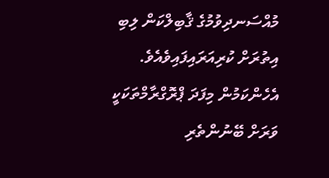މުއްސަނދިވުމުގެ ޤާބިލްކަން ލިބި އިތުރަށް ކުރިއަރައިފައިވެއެވެ. އެހެންކަމުން މިފަދަ ޕްރޮގްރާމްތަކަކީ ވަރަށް ބޭނުންތެރި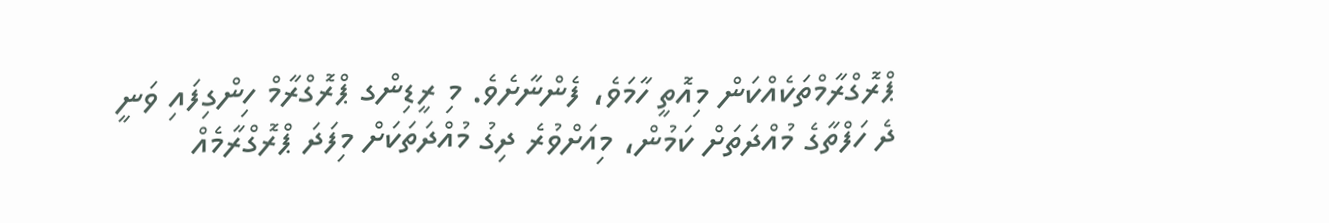ޕްރޮގްރާމްތަކެއްކަން މިއޮތީ ހާމަވެ، ފެންނާށެވެ. މި ރީޑިންގ ޕްރޮގްރާމް ހިންގިފައި ވަނީ ދެ ހަފްތާގެ މުއްދަތަށް ކަމުން، މިއަށްވުރެ ދިގު މުއްދަތަކަށް މިފަދަ ޕްރޮގްރާމެއް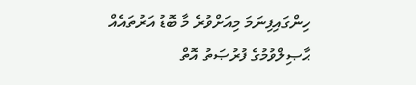ހިންގައިފިނަމަ މިއަށްވުރެ މާ ބޮޑު އަރުތައެއް ޙާޞިލްވުމުގެ ފުރުޞަތު އޮތް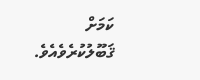ކަމަށް ޤަބޫލުކުރެވެއެވެ.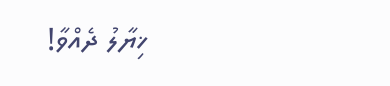ޚިޔާލު ދެއްވާ!